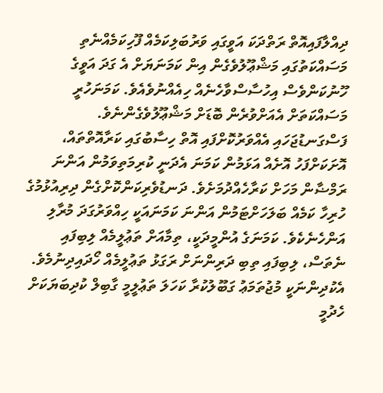ދިއްލާފައިއޮތް ރަތްދަކަ އަވީގައި ވަރުބަލިކަމެއް ފޫހިކަމެއްނެތި މަސައްކަތުގައި މަޝްޢޫލުވެގެން އިން ކަމަނަޔަށް އެ ގަދަ އަވީގެ ހޫނުކަންވެސް އިހުސާސްވާހެނެއް ހިއެއްނުވެއެވެ. ކަމަނަހުރީ މަސައްކަތަށް އެއަށްވުރެން ބޮޑަށް މަޝްޢޫލުވެގެންނެވެ. ފަސްގަނޑުޖަހައި އެއްވަރުކޮށްފައި އޮތް ހިސާބުގައި ކަރާއޮތްތައް، އޮށަކަށްފަހު އޮށެއް އަޅަމުން ކަމަނަ އެދަނީ ކުރިމަތިވަމުން އަންނަ ރަމްޟާން މަހަށް ކަރާހެއްދުމަށެވެ. ދަނޑުވެރިކަންކޮށްގެން ދިރިއުޅުމުގެ ހުރިހާ ކަމެއް ބަލަހަށްޓަމުން އަންނަ ކަމަނައަކީ ހިއްވަރުގަދަ މުރާލި އަންހެނެކެވެ. ކަމަނަގެ އުންމީދަކީ، ތިމާއަށް ތަޢުލީމެއް ލިބިފައި ނެތަސް، ލިބިފައި ތިބި ދަރިންނަށް ރަގަޅު ތަޢުލީމެއް ހޯދައިދިނުމެވެ. އެކުދިންނަކީ މުޖުތަމަޢު ގަބޫލުކުރާ ކަހަލަ ތަޢުލީމީ ގާބިލް ކުދިބަޔަކަށް ހެދުމީ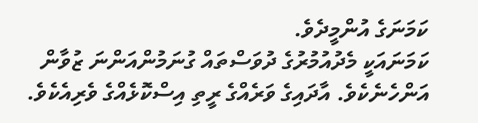ކަމަނަގެ އުންމީދެވެ.
ކަމަނައަކީ މެދުއުމުރުގެ ދުވަސްތައް ގުނަމުންއަންނަ ޒުވާން އަންހެނެކެވެ. އާދައިގެ ވަރެއްގެ ރީތި އިސްކޮޅެއްގެ ވެރިއެކެވެ.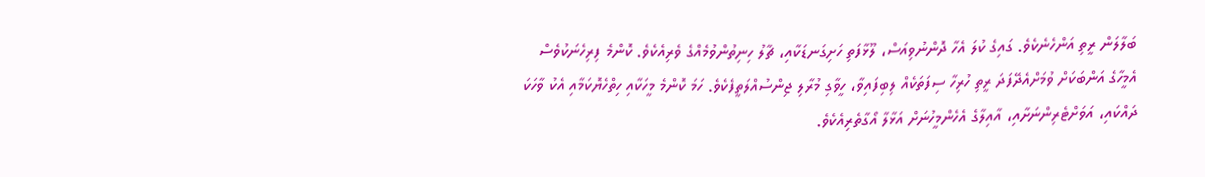ބަލާލަން ރީތި އަންހެނެކެވެ. ގައިގެ ކުލަ އެހާ ދޮންނުވިއަސް، ލޫޅާފަތި ހަށިގަނޑަކާއި، ޗާލު ހިނިތުންވުމެއްގެ ވެރިއެކެވެ. ކޮންމެ ފިރިހެނަކުވެސް އެމީހާގެ އަންބަކަށް ވުމަށްއެދޭފަދަ ރީތި ހުރިހާ ސިފަތަކެއް ލިބިފައިވާ، ހީވާގި މުރާލި ޖިންސުއްލަތީފެކެވެ. ހަމަ ކޮންމެ މީހަކާއި ހިތްހެޔޮކަމާއި އެކު ވާހަކަ ދައްކައި، އަވަށްޓެރިންނަށާއި، އާއިލާގެ އެހެންމީހުނަށް އަޅާލާ އޯގާތެރިއެކެވެ.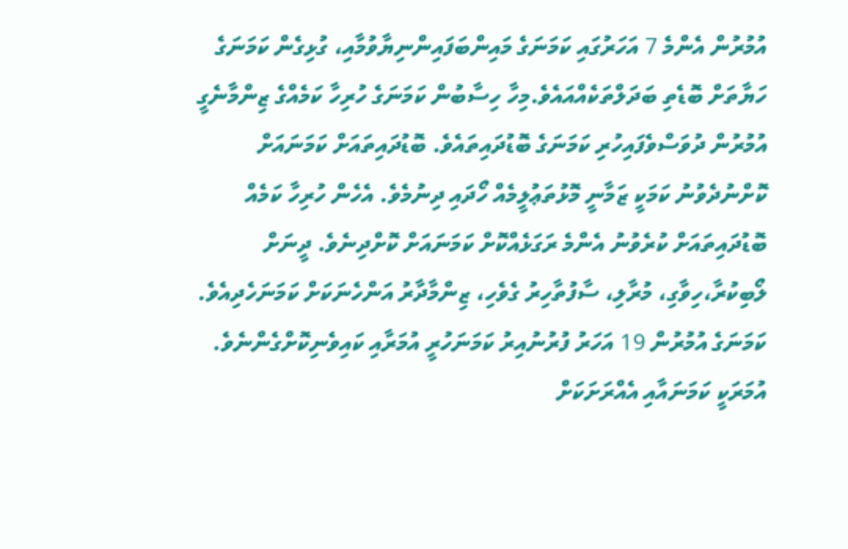އުމުރުން އެންމެ 7 އަހަރުގައި ކަމަނަގެ މައިންބަފައިންނިޔާވުމާއި، ގުޅިގެން ކަމަނަގެ ހަޔާތަށް ބޮޑެތި ބަދަލްތަކެއްއައެވެ.މިހާ ހިސާބުން ކަމަނަގެ ހުރިހާ ކަމެއްގެ ޒިންމާނެގީ އުމުރުން ދުވަސްވެފައިހުރި ކަމަނަގެ ބޮޑުދައިތައެވެ. ބޮޑުދައިތައަށް ކަމަނައަށް ކޮށްނުދެވުނު ކަމަކީ ޒަމާނީ މޮޅުތަޢުލީމެއް ހޯދައި ދިނުމެވެ. އެހެން ހުރިހާ ކަމެއް ބޮޑުދައިތައަށް ކުރެވުނު އެންމެ ރަގަޅެއްކޮށް ކަމަނައަށް ކޮށްދިނެވެ. ދީނަށް ލޯބިކުރާ،ހިވާގި، މުރާލި، ސާފުތާހިރު ގެވެހި، ޒިންމާދާރު އަންހެނަކަށް ކަމަނަހެދިއެވެ.
ކަމަނަގެ އުމުރުން 19 އަހަރު ފުރުނުއިރު ކަމަނަހުރީ އުމަރާއި ކައިވެނިކޮށްގެންނެވެ. އުމަރަކީ ކަމަނައާއި އެއްރަށަކަށް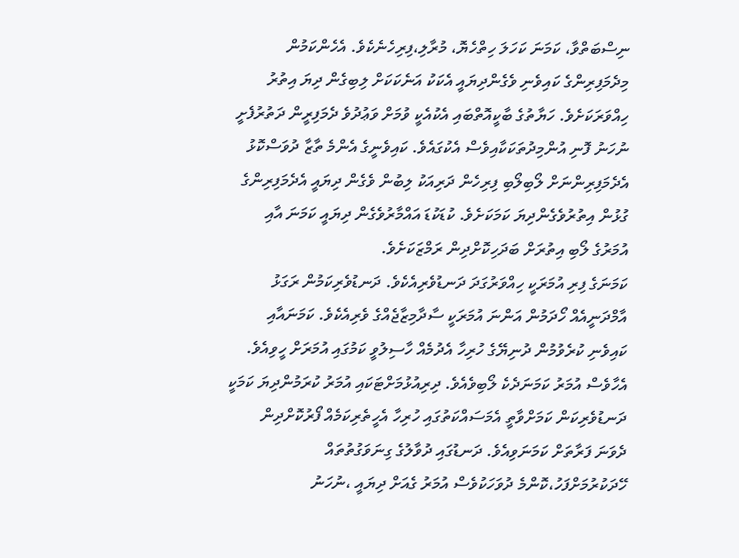ނިސްބަތްވާ، ކަމަނަ ކަހަލަ ހިތްހެޔޮ، މުރާލި،ފިރިހެނެކެވެ. އެހެންކަމުން މިދެމަފިރިންގެ ކައިވެނި ވެގެންދިޔައީ އެކަކު އަނެކަކަށް ލިބިގެން ދިޔަ އިތުރު ހިއްވަރަކަށެވެ. ހަޔާތުގެ ބާކީއޮތްބައި އެކުއެކީ ވުމަށް ވަޢުދުވެ ދެމަފިރީން ދަތުރުފެށީ ނުހަނު ފޮނި އުންމިދުތަކަކާއިވެސް އެކުގައެވެ. ކައިވެނީގެ އެންމެ ތާޒާ ދުވަސްކޮޅު އެދެމަފިރިންނަށް ލޯބިލޯބި ފިރިހެން ދަރިއަކު ލިބުން ވެގެން ދިޔައީ އެދެމަފިރިންގެ ގުޅުން އިތުރުވެގެންދިޔަ ކަމަކަށެވެ. ކުޑަކުޑަ އައްމާރުވެގެން ދިޔައީ ކަމަނަ އާއި އުމަރުގެ ލޯބި އިތުރަށް ބަދަހިކޮށްދިން ރަމްޒަކަށެވެ.
ކަމަނަގެ ފިރި އުމަރަކީ ހިއްވަރުގަދަ ދަނޑުވެރިއެކެވެ. ދަނޑުވެރިކަމުން ރަގަޅު އާމްދަނީއެއް ހޯދަމުން އަންނަ އުމަރަކީ ސާދާމިޒާޖެއްގެ ވެރިއެކެވެ. ކަމަނައާއި ކައިވެނި ކުރެވުމުން ދުނިޔޭގެ ހުރިހާ އެދުމެއް ހާސިލުވީ ކަމުގައި އުމަރަށް ހީވިއެވެ. އެހާވެސް އުމަރު ކަމަނަދެކެ ލޯބިވެއެވެ. ދިރިއުޅުމަށްޓަކައި އުމަރު ކުރަމުންދިޔަ ކަމަކީ ދަނޑުވެރިކަން ކަމަށްވާތީ އެމަސައްކަތުގައި ހުރިހާ އެހީތެރިކަމެއް ފޯރުކޮށްދިން ދެވަނަ ފަރާތަށް ކަމަނަވިއެވެ. ދަނޑުގައި ދުވާލުގެ ގިނަވަގުތުތައް ހޭދަކުރުމަށްފަހު،ކޮންމެ ދުވަހަކުވެސް އުމަރު ގެއަށް ދިޔައީ ،ނުހަނު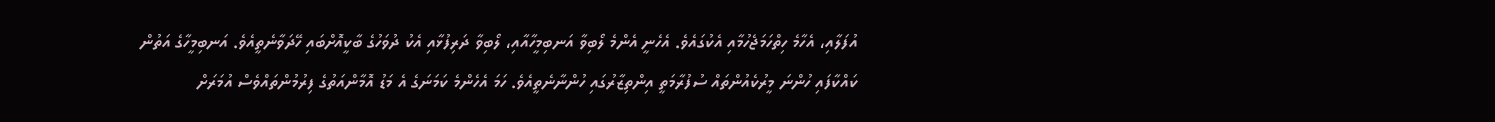އުފަލާއި، އެހާމެ ހިތްހަމަޖެހުމާއި އެކުގައެވެ. އެހެނީ އެންމެ ލޯބިވާ އަނބިމީހާއާއި، ލޯބިވާ ދަރިފުޅާއި އެކު ދުވަހުގެ ބާކީއޮށްބައި ހޭދަވާނެތީއެވެ. އަނބިމީހާގެ އަތުން ކައްކާފައި ހުންނަ މީރުކެއުންތައް ސުފުރާމަތީ އިންތިޒާރުގައި ހުންނާނެތީއެވެ. ހަމަ އެހެންމެ ކަމަނަގެ އެ މަޑު އޮމާންއަތުގެ ފިރުމުންތައްވެސް އުމަރަށް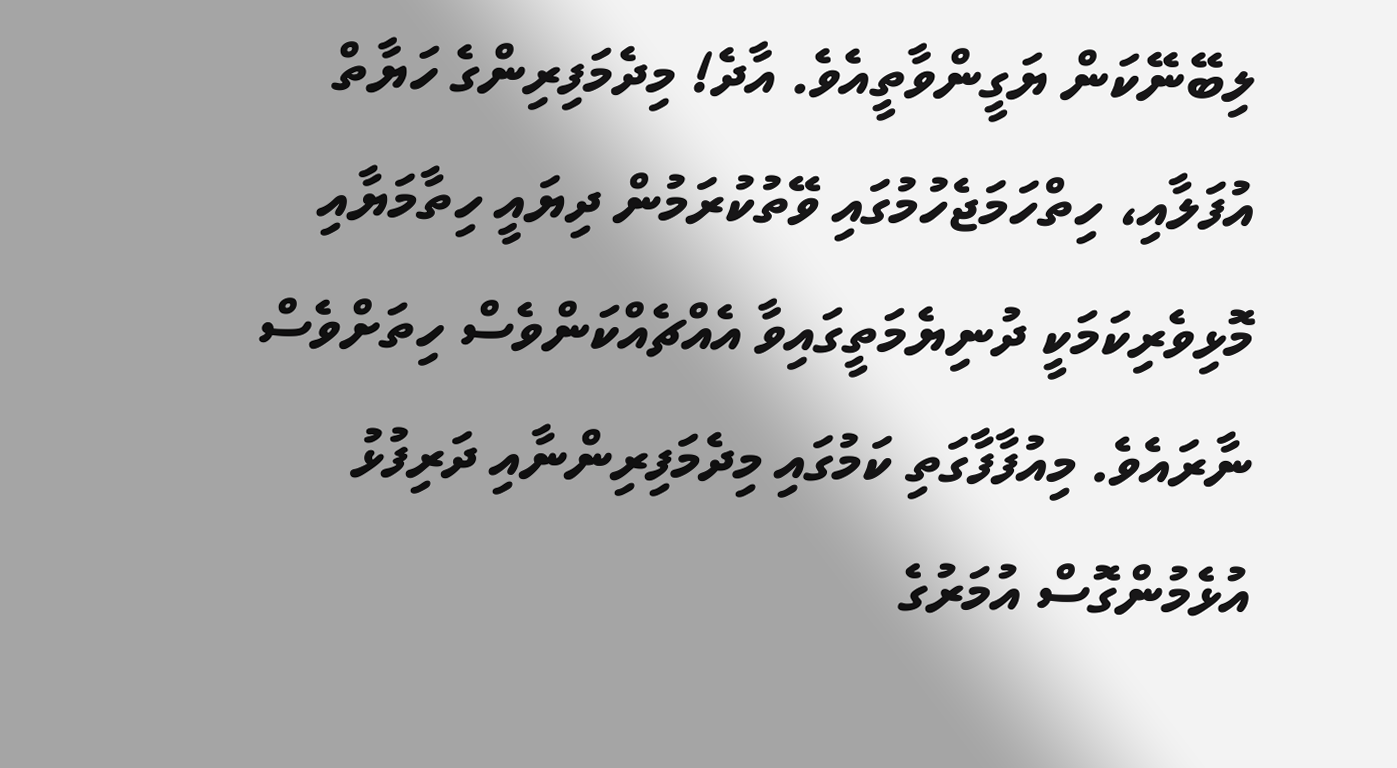ލިބޭނޭކަން ޔަގީންވާތީއެވެ. އާދެ! މިދެމަފިރިންގެ ހަޔާތް އުފަލާއި، ހިތްހަމަޖެހުމުގައި ވޭތުކުރަމުން ދިޔައީ ހިތާމަޔާއި މޮޅިވެރިކަމަކީ ދުނިޔެމަތީގައިވާ އެއްޗެއްކަންވެސް ހިތަށްވެސް ނާރައެވެ. މިއުފާފާގަތި ކަމުގައި މިދެމަފިރިންނާއި ދަރިފުޅު އުޅެމުންގޮސް އުމަރުގެ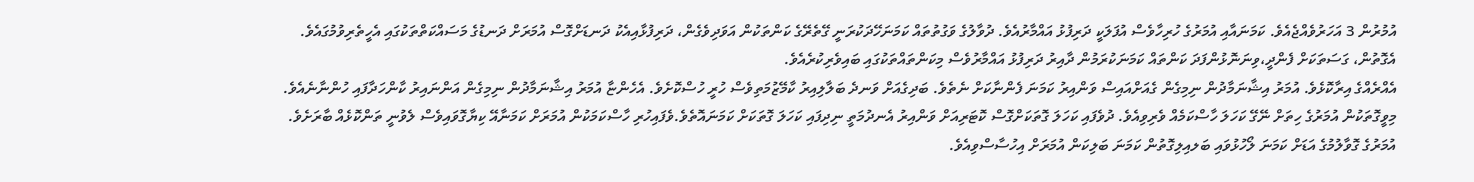އުމުރުން 3 އަހަރުވެއްޖެއެވެ. ކަމަނައާއި އުމަރުގެ ހުރިހާވެސް އުފަލަކީ ދަރިފުޅު އައްމާރުއެވެ. ދުވާލުގެ ވަގުތުތައް ކަމަނަހޭދަކުރަނީ ގޭތެރޭގެ ކަންތަކުން އަވަދިވެގެން، ދަރިފުޅާއިއެކު ދަނޑަށްގޮސް އުމަރަށް ދަނޑުގެ މަސައްކަތްތަކުގައި އެހީތެރިވުމުގައެވެ. އެގޮތުން، ގަސަތަކަށް ފެންދީ،ވިނަނޮޅުންފަދަ ކަންތައް ކަމަނަކުރަމުން ދާއިރު ދަރިފުޅު އައްމާރުވެސް މިކަންތައްތަކުގައި ބައިވެރިކުރެއެވެ.
އެއްރެއްގެ އިރާކޮޅެވެ. އުމަރު އިޝާނަމާދުން ނިމިގެން ގެއަށްއައިސް ވަންއިރު ކަމަނަ ފެންނާކަށް ނެތެވެ. ބަދިގެއަށް ވަނދެ ބަލާލިއިރު ކާމޭޒުމަތިވެސް ހުރީ ހުސްކޮށެވެ. އެހެންޏާ އުމަރު އިޝާނަމާދުން ނިމިގެން އަންނައިރު ކާންހަދާފައި ހުންނާނެއެވެ. މިވީގޮތަކުން އުމަރުގެ ހިތަށް ނޭގޭ ކަހަލަ ހާސްކަމެއް ވެރިވިއެވެ. ދުވެފައި ކަހަލަ ގޮތަކަށްގޮސް ކޮޓަރިއަށް ވަންއިރު އެނދުމަތީ ނިދިފައި ކަހަލަ ގޮތަކަށް ކަމަނައޮތެވެ.ވެފައިހުރި ހާސްކަމަކުން އުމަރަށް ކަމަނާއޭ ކިޔާގޮވައިވެސް ލެވުނީ ތަންކޮޅެއް ބާރަށެވެ. އުމަރުގެ ގޮވާލުމުގެ އަޑަށް ކަމަނަ ލޯހުޅުވައި ބަލއިލިގޮތުން ކަމަނަ ބަލިކަން އުމަރަށް އިހުސާސްވިއެވެ.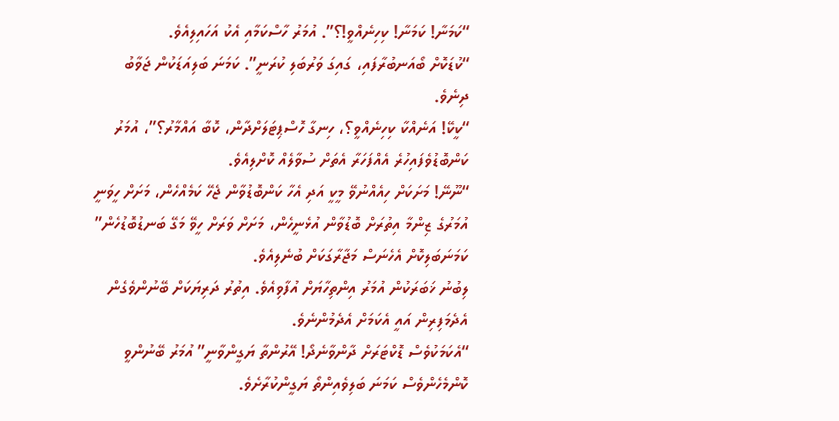“ކަމަނާ! ކަމަނާ! ކިހިނެއްވީ!؟”. އުމަރު ހާސްކަމާއި އެކު އަހައިލިއެވެ.
“ކުޑަކޮށް ބޯއަނބުރާފައި، ގައިގަ ވަރުބަލި ކުރަނީ”. ކަމަނަ ބަލިއަޑަކުން ޖަވާބު ދިނެވެ.
“ކީކޭ! އަނެއްކާ ކިހިނެއްވީ؟، ހިނގާ ހޮސްޕިޓަލަށްދާން، ކޮބާ އައްމާރު؟”، އުމަރު ކަންބޮޑުވެފައިހުރެ އެއްފަހަރާ އެތަށް ސުވާލެއް ކޮށްލިއެވެ.
“ނޫނޭ! މަށަކަށް ހިއެއްނުވޭ މީކީ އަދި އެހާ ކަންބޮޑުވާން ޖެހޭ ކަމެއްހެން، މަށަށް ހީވަނީ އުމަރުގެ ޒިންމާ އިތުރަށް ބޮޑުވާން އުޅެނީހެން، މަށަށް ވަރަށް ހީވޭ މަގޭ ބަނޑުބޮޑުހެން” ކަމަނަބަލިކޮށް އެހެނަސް މަޖާރާގަކަށް ބުނެލިއެވެ.
ލިބުނު ޚަބަރަކުން އުމަރު އިންތިހާޔަށް އުފާވިއެވެ. އިތުރު ދަރިޔަކަށް ބޭނުންވެގެން އެދެމަފިރިން އައީ އެކަމަށް އެދެމުންނެވެ.
“އެކަމަކުވެސް ޑޮކްޓަރަށް ދާންވާނެދޯ! އޭރުންތާ ޔަގީންވާނީ” އުމަރު ބޭނުންވީ ކޮންމެހެންވެސް ކަމަނަ ބަލިވެއިންތޯ ޔަގީންކުރާށެވެ.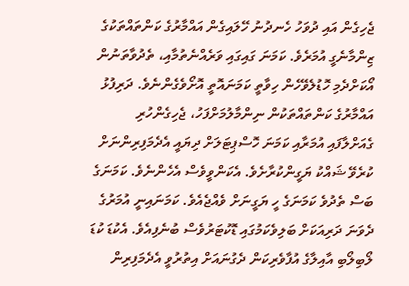ޖެހިގެން އައި ދުވަހު ހެނދުނު ހޭލައިގެން އައްމާރުގެ ކަންތައްތަކުގެ ޒިންމާނެގީ އުމަރެވެ. ކަމަނަ ގައިގައި ވަރެއްނެތުމާއި، ތެދުވާތަނުން އޯކަށްދެމި ހޮޑުލެވޭހެން ހިވާތީ ކަމަނައޮތީ އޮށޯވެގެންނެވެ. ދަރިފުޅު އައްމާރުގެ ކަންތައްތަކުން ނިންމާލުމަށްފަހު، ޖެހިގެންހުރި ގެއަށްލާފައި އުމަރާއި ކަމަނަ ހޮސްޕިޓަލަށް ދިޔައީ އެދެމަފިރިންނަށް ކުރެވޭ ޝައްކު ޔަގީންކުރާށެވެ. އެކަންވީވެސް އެހެންނެވެ. ކަމަނަގެ ބަސް ތެދުވެ ކަމަނަގެ ހީ ޔަގީނަށް ވެއްޖެއެވެ. ކަމަނައިނީ އުމަރުގެ ދެވަނަ ދަރިއަކަށް ބަލިވެކަމުގައި ޑޮކުޓަރުވެސް ބުނެފިއެވެ. އެކުޑަ ކުޑަ ލޯބިލޯބި އާއިލާގެ އުފާވެރިކަން ދެގުނައަށް އިތުރުވީ އެދެމަފިރިން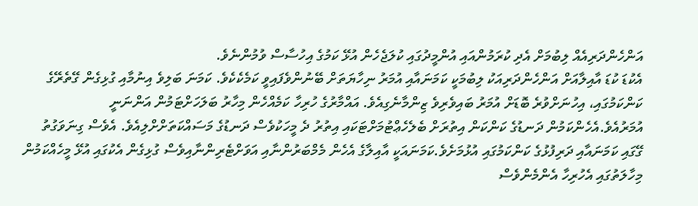އަންހެންދަރިއެއް ލިބުމަށް އެދި ކުރަމުންއައި އުންމީދުގައި ކުލަޖެހެން އުޅޭ ކަމުގެ އިހުސާސް ވުމުންނެވެ.
އެކުޑަ ކުޑަ އާއިލާއަށް އަންހެންދަރިއަކު ލިބުމަކީ ކަމަނައާއި އުމަރު ނިހާޔަތަށް ބޭނުންވެފައިވީ ކަމެކެކެވެ. ކަމަނަ ބަލިވެ އިނުމާއި ގުޅިގެން ގޭތެރޭގެ ކަންކަމުގައި، އިހުނަށްވުރެ ބޮޑަށް އުމަރު ބައިވެރިވެ ޒިންމާނެގިއެވެ. އައްމާރުގެ ހުރިހާ ކަމެއްހެން މިހާރު ބަލަހަށްޓަމުން އަންނަނީ އުމަރުއެވެ.އެހެންކަމުން ދަނޑުގެ ކަންކަން އިތުރަށް ބެލެހެޢްޓުމަށްޓަކައި އިތުރު ދެ މީހަކުވެސް ދަނޑުގެ މަސައްކަތަށްށްލިއެވެ. އެވެސް ގިނަވަގުތު ގޭގައި ކަމަނައާއި ދަރިފުޅުގެ ކަންކަމުގައި އުޅުމަށެވެ.ކަމަނައަކީ އާއިލާގެ އެހެން މެމްބަރުންނާއި އަވަށްޓެރިންނާއިވެސް ގުޅިގެން އެކުގައި އުޅޭ މީހެއްކަމުން މިހާލަތުގައި އެހުރިހާ އެންމެންވެސް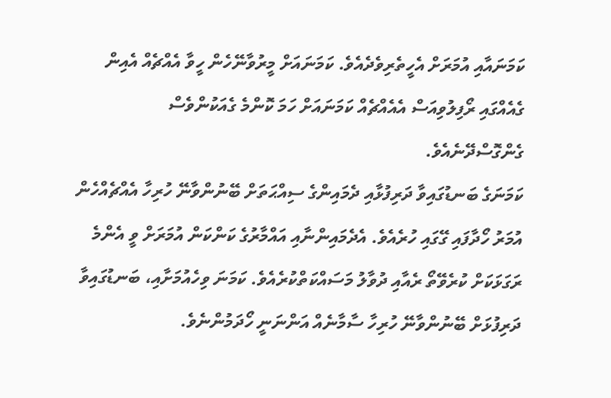ކަމަނައާއި އުމަރަށް އެހީތެރިވެދެއެވެ. ކަމަނައަށް މީރުވާނޭހެން ހީވާ އެއްޗެއް އެއިން ގެއެއްގައި ރޯފިލުވިއަސް އެއެއްޗެއް ކަމަނައަށް ހަމަ ކޮންމެ ގެއަކުންވެސް ގެންގޮސްދޭނެއެވެ.
ކަމަނަގެ ބަނޑުގައިވާ ދަރިފުޅާއި ދެމައިންގެ ސިއްޙަތަށް ބޭނުންވާނޭ ހުރިހާ އެއްޗެއްހެން އުމަރު ހޯދާފައި ގޭގައި ހުރެއެވެ. އެދެމައިންނާއި އައްމާރުގެ ކަންކަން އުމަރަށް ވީ އެންމެ ރަގަޅަކަށް ކުރެވޭތޯ ރެއާއި ދުވާލު މަސައްކަތްކުރެއެވެ. ކަމަނަ ވިހެއުމަށާއި، ބަނޑުގައިވާ ދަރިފުޅަށް ބޭނުންވާނޭ ހުރިހާ ސާމާނެއް އަންނަނީ ހޯދަމުންނެވެ.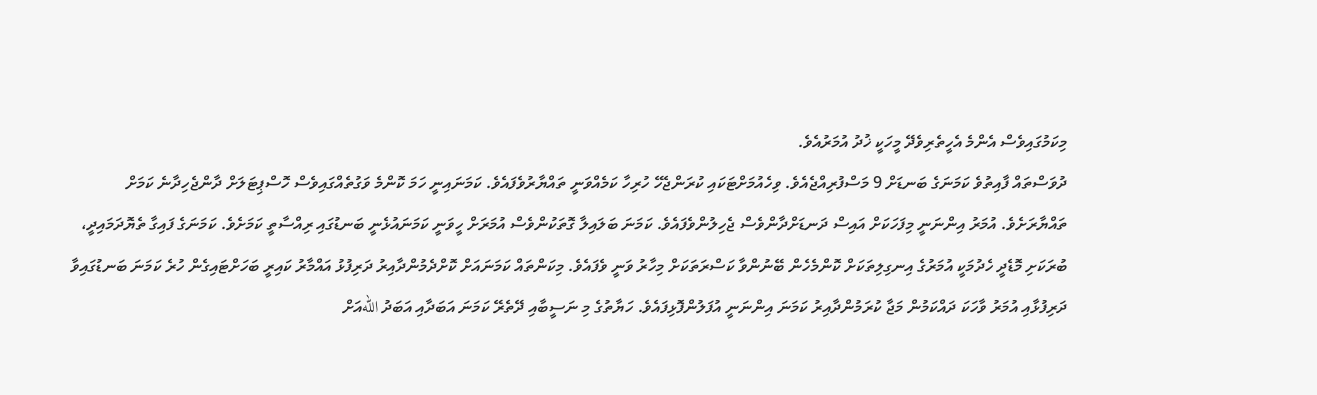މިކަމުގައިވެސް އެންމެ އެހީތެރިވެދޭ މީހަކީ ޚުދު އުމަރުއެވެ.
ދުވަސްތައް ފާއިތުވެ ކަމަނަގެ ބަނޑަށް 9 މަސްފުރިއްޖެއެވެ. ވިހެއުމަށްޓަކައި ކުރަންޖެހޭ ހުރިހާ ކަމެއްވަނީ ތައްޔާރުވެފައެވެ. ކަމަނައިނީ ހަމަ ކޮންމެ ވަގުތެއްގައިވެސް ހޮސްޕިޓަލަށް ދާންޖެހިދާނެ ކަމަށް ތައްޔާރަށެވެ. އުމަރު އިންނަނީ މިފަހަކަށް އައިސް ދަނޑަށްދާންވެސް ޖެހިލުންވެފައެވެ. ކަމަނަ ބަލައިލާ ގޮތަކުންވެސް އުމަރަށް ހީވަނީ ކަމަނައުޅެނީ ބަނޑުގައި ރިއްސާތީ ކަމަށެވެ. ކަމަނަގެ ފައިގާ ތެޔޮދަމައިދީ، ބުރަކަށި މޮޑެދީ ހެދުމަކީ އުމަރުގެ އިނގިލިތަކަށް ކޮންމެހެން ބޭނުންވާ ކަސްރަތަކަށް މިހާރު ވަނީ ވެފައެވެ. މިކަންތައް ކަމަނައަށް ކޮށްދެމުންދާއިރު ދަރިފުޅު އައްމާރު ކައިރީ ބަހަށްޓައިގެން ހުރެ ކަމަނަ ބަނޑުގައިވާ ދަރިފުޅާއި އުމަރު ވާހަކަ ދައްކަމުން މަޖާ ކުރަމުންދާއިރު ކަމަނަ އިންނަނީ އުފަލުންފޮޅިފައެވެ. ހަޔާތުގެ މި ނަސީބާއި ދޭތެރޭ ކަމަނަ އަބަދާއި އަބަދު اللهއަށް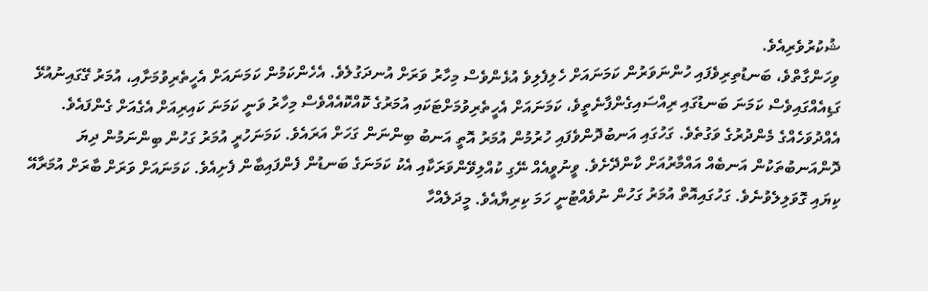ޝުކުރުވެރިއެވެ.
ވިހަންގާތްވެ، ބަނޑުތިރިވެފައި ހުންނަވަރުން ކަމަނައަށް ހެލިފެލިވެ އުޅެންވެސް މިހާރު ވަރަށް އުނދަގުލެވެ. އެހެންކަމުން ކަމަނައަށް އެހީތެރިވުމަށާއި، އުމަރު ގޭގައިނުއުޅޭ ގަޑިއެއްގައިވެސް ކަމަނަ ބަނޑުގައި ރިއްސައިގެންފާނެތީވެ، ކަމަނައަށް އެހީތެރިވުމަށްޓަކައި އުމަރުގެ ކޮއްކޮއެއްވެސް މިހާރު ވަނީ ކަމަނަ ކައިރިއަށް އެގެއަށް ގެންފައެވެ.
އެއްދުވަހެއްގެ މެންދުރުގެ ވަގުތެވެ. ގަހުގައި އަނބުދޮންވެފައި ހުރުމުން އުމަރު އޮތީ އަނބު ބިންނަން ގަހަށް އަރައެވެ. ކަމަނަހުރީ އުމަރު ގަހުން ބިންނަމުން ދިޔަ ދޮންއަނބުތަކުން އަނބެއް އައްމާރުއަށް ކާންދޭށެވެ. ވީނުވީއެއް ނޭގި ކުއްލިވޭންވަރަކާއި އެކު ކަމަނަގެ ބަނޑުން ފެންފައިބާން ފެށިއެވެ. ކަމަނައަށް ވަރަށް ބާރަށް އުމަރާއޭ ކިޔައި ގޮވަލިލެވުނެވެ. ގަހުގައިއޮތް އުމަރު ގަހުން ނުވެއްޓުނީ ހަމަ ކިރިޔާއެވެ. މީދަލެއްހާ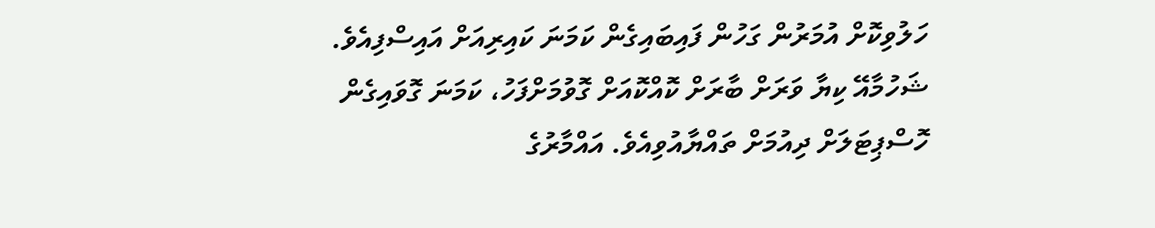ހަލުވިކޮށް އުމަރުން ގަހުން ފައިބައިގެން ކަމަނަ ކައިރިއަށް އައިސްފިއެވެ. ޝަހުމާއޭ ކިޔާ ވަރަށް ބާރަށް ކޮއްކޮއަށް ގޮވުމަށްފަހު، ކަމަނަ ގޮވައިގެން ހޮސްޕިޓަލަށް ދިއުމަށް ތައްޔާއުވިއެވެ. އައްމާރުގެ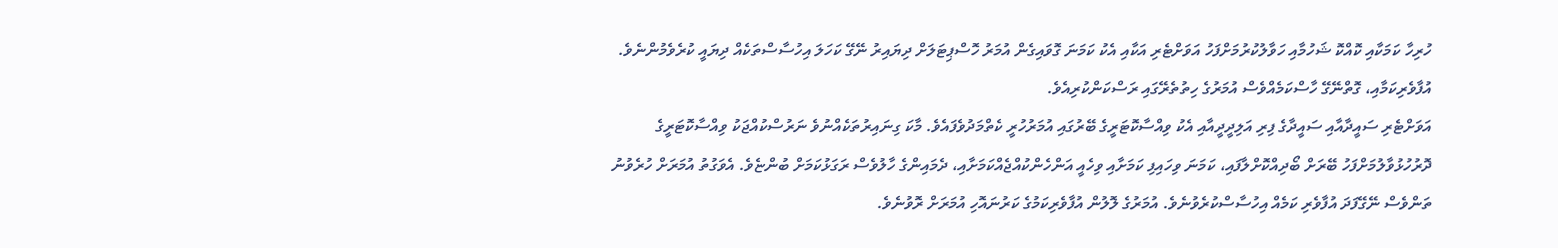ހުރިހާ ކަމަކާއި ކޮއްކޮ ޝަހުމާއި ހަވާލުކުރުމަށްފަހު އަވަށްޓެރި އަކާއި އެކު ކަމަނަ ގޮވައިގެން އުމަރު ހޮސްޕިޓަލަށް ދިޔައިރު ނޭގޭ ކަހަލަ އިހުސާސްތަކެއް ދިޔައީ ކުރެވެމުންނެވެ. އުފާވެރިކަމާއި، ގޮތްނޭގޭ ހާސްކަމެއްވެސް އުމަރުގެ ހިތުތެރޭގައި ރަސްކަންކުރިއެވެ.
އަވަށްޓެރި ސައީދާއާއި ސައީދާގެ ފިރި އަލިދީދީއާއި އެކު ވިއްސާކޮޓަރީގެ ބޭރުގައި އުމަރުހުރީ ކެތްމަދުވެފައެވެ. މާކަ ގިނައިރުތަކެއްނުވެ ނަރުސްކުއްޖަކު ވިއްސާކޮޓަރީގެ ދޮރުހުޅުވާލުމަށްފަހު ބޭރަށް ބޯދިއްކޮށްލާފައި، ކަމަނަ ވިހައިފި ކަމަށާއި ވިހެއީ އަންހެންކުއްޖެއްކަމަށާއި، ދެމައިންގެ ހާލުވެސް ރަގަޅުކަމަށް ބުންޏެވެ. އެވަގުތު އުމަރަށް ހުރެވުނު ތަންވެސް ނޭގޭފަދަ އުފާވެރި ކަމެއް އިހުސާސްކުރެވުނެވެ. އުމަރުގެ ލޮލުން އުފާވެރިކަމުގެ ކަރުނައޮހި އުމަރަށް ރޮވުނެވެ.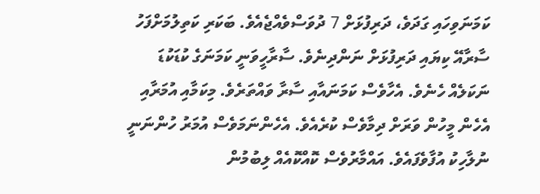ކަމަނަވިހައި ގަދަވެ، ދަރިފުޅަށް 7 ދުވަސްވެއްޖެއެވެ. ބަކަރި ކަތިލުމަށްފަހު ސާރާއޭ ކިޔައި ދަރިފުޅަށް ނަންދިނެވެ. ސާރާހީވަނީ ކަމަނަގެ ކުޑަކުޑަ ނަކަލެއް ހެނެވެ. އެހާވެސް ކަމަނައާއި ސާރާ ވައްތަރެވެ. މިކަމާއި އުމަރާއި އެހެން މީހުން ވަރަށް ދިމާވެސް ކުރެއެވެ. އެހެންނަމަވެސް އުމަރު ހުންނަނީ ނުލާހިކު އުފާވެފައެވެ. އައްމާރުވެސް ކޮއްކޮއެއް ލިބުމުން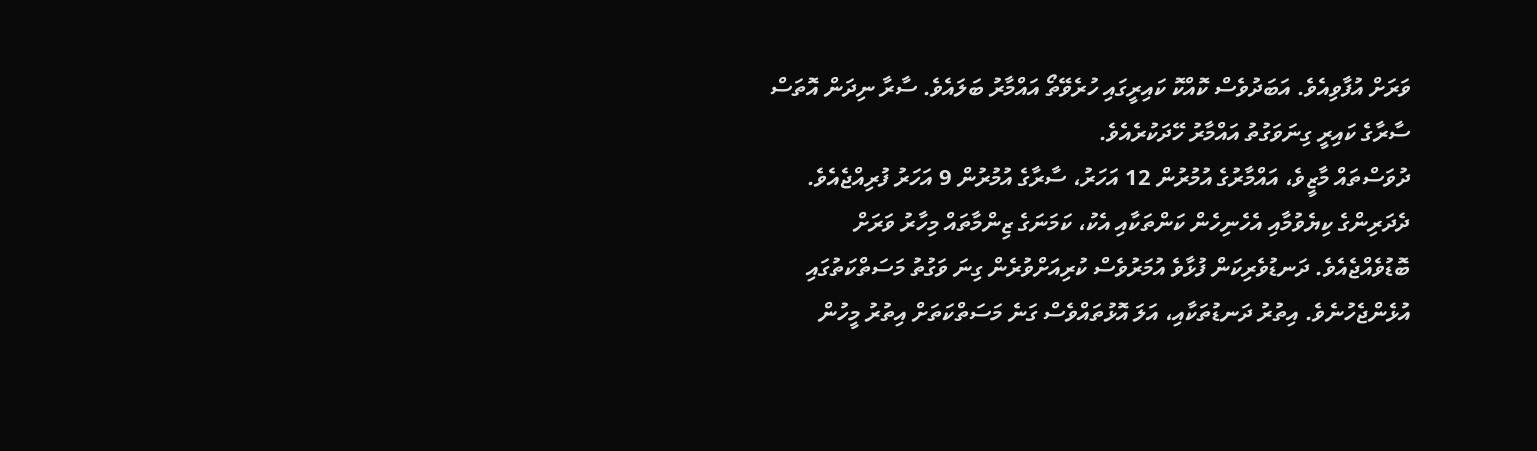ވަރަށް އުފާވިއެވެ. އަބަދުވެސް ކޮއްކޮ ކައިރީގައި ހުރެވޭތޯ އައްމާރު ބަލައެވެ. ސާރާ ނިދަން އޮތަސް ސާރާގެ ކައިރީ ގިނަވަގުތު އައްމާރު ހޭދަކުރެއެވެ.
ދުވަސްތައް މާޒީވެ، އައްމާރުގެ އުމުރުން 12 އަހަރު، ސާރާގެ އުމުރުން 9 އަހަރު ފުރިއްޖެއެވެ. ދެދަރިންގެ ކިޔެވުމާއި އެހެނިހެން ކަންތަކާއި އެކު، ކަމަނަގެ ޒިންމާތައް މިހާރު ވަރަށް ބޮޑުވެއްޖެއެވެ. ދަނޑުވެރިކަން ފުޅާވެ އުމަރުވެސް ކުރިއަށްވުރެން ގިނަ ވަގުތު މަސަތްކަތުގައި އުޅެންޖެހުނެވެ. އިތުރު ދަނޑުތަކާއި، އަލަ އޮޅުތައްވެސް ގަނެ މަސަތްކަތަށް އިތުރު މީހުން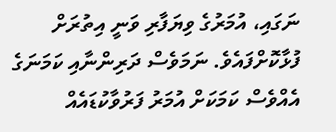ނަގައި، އުމަރުގެ ވިޔަފާރި ވަނީ އިތުރަށް ފުޅާކޮށްފައެވެ. ނަމަވެސް ދަރިންނާއި ކަމަނަގެ އެއްވެސް ކަމަކަށް އުމަރު ފަރުވާކުޑައެއް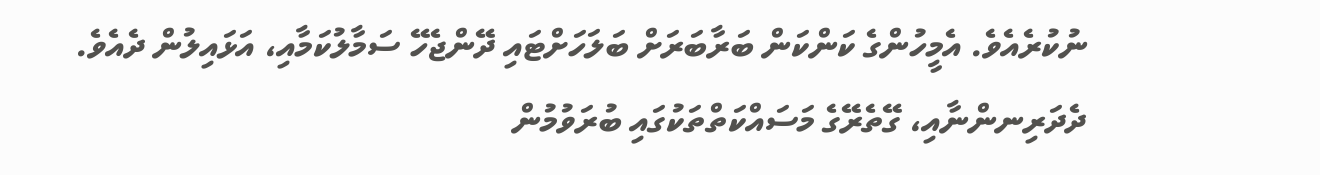ނުކުރެއެވެ. އެމީހުންގެ ކަންކަން ބަރާބަރަށް ބަލަހަށްޓައި ދޭންޖެހޭ ސަމާލުކަމާއި، އަޅައިލުން ދެއެވެ. ދެދަރިނންނާއި، ގޭތެރޭގެ މަސައްކަތްތަކުގައި ބުރަވުމުން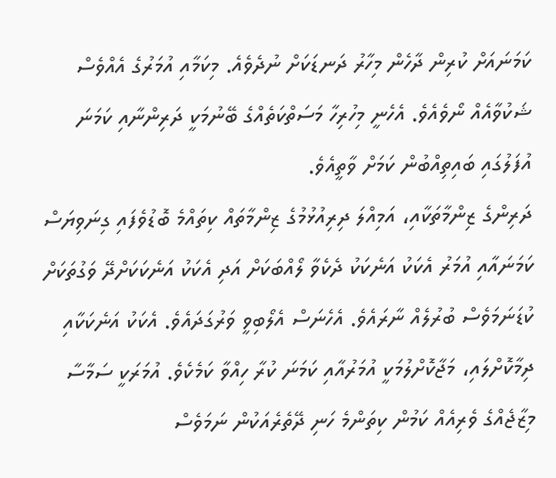ކަމަނައަށް ކުރިން ދާހެން މިހާރު ދަނޑަކަށް ނުދެވެއެ. މިކަމާއި އުމަރުގެ އެއްވެސް ޝަކުވާއެއް ނޯވެއެވެ. އެހެނީ މިހުރިހާ މަސަތްކަތެއްގެ ބޭނުމަކީ ދަރިންނާއި ކަމަނަ އުފަލުގައި ބައިތިއްބުން ކަމަށް ވާތީއެވެ.
ދަރިންގެ ޒިންމާތަކާއި، އަމިއްލަ ދިރިއުޅުމުގެ ޒިންމާތައް ކިތައްމެ ބޮޑުވެފައި ގިނަވިޔަސް ކަމަނައާއި އުމަރު އެކަކު އަނެކަކު ދެކެވާ ލޯއްބަކަށް އަދި އެކަކު އަނެކަކަށްދޭ ވަގުތަކަށް ކުޑަނަމަވެސް ބުރުލެއް ނާރައެވެ. އެހެނަސް އެލޯބިވީ ވަރުގަދައެވެ. އެކަކު އަނެކަކާއި ދިމާކޮށްލައި، މަޖާކޮށްލުމަކީ އުމަރުއާއި ކަމަނަ ކުރާ ހިއްވާ ކަމެކެވެ. އުމަރަކީ ސަމާސާ މިޒާޖެއްގެ ވެރިއެއް ކަމުން ކިތަންމެ ހަނި ދޭތެރެއަކުން ނަމަވެސް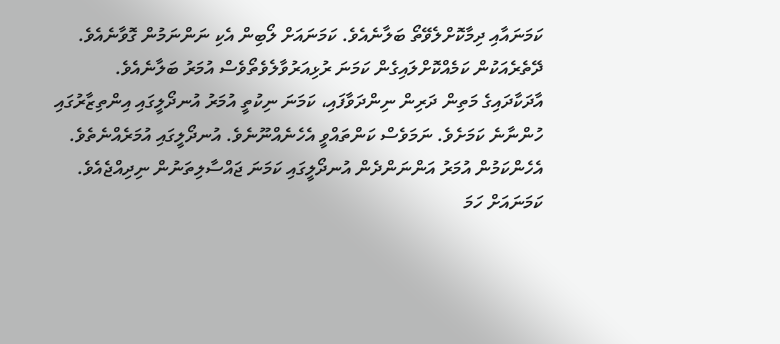ކަމަނައާއި ދިމާކޮށްލެވޭތޯ ބަލާނެއެވެ. ކަމަނައަށް ލޯބިން އެކި ނަންނަމުން ގޮވާނެއެވެ. ދޭތެރެއަކުން ކަމެއްކޮށްލައިގެން ކަމަނަ ރުޅިއަރުވާލެވެތޯވެސް އުމަރު ބަލާނެއެވެ.
އާދަކާދައިގެ މަތިން ދަރިން ނިންދަވާފައި، ކަމަނަ ނިކުތީ އުމަރު އުނދޯލީގައި އިންތިޒާރުގައި ހުންނާނެ ކަމަށެވެ. ނަމަވެސް ކަންތައްވީ އެހެނެއްނޫނެވެ. އުނދޯލީގައި އުމަރެއްނެތެވެ. އެހެންކަމުން އުމަރު އަންނަންދެން އުނދޯލީގައި ކަމަނަ ޖައްސާލިތަނުން ނިދިއްޖެއެވެ. ކަމަނައަށް ހަމަ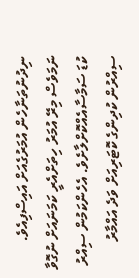ނިދުނުތަނާހެން އުމަރުގެއަށް އައިސްފިއެވެ. ނަމަވެސް މިރޭ އުމަރު ހިތަށްއެރީ ކަމަނައަށް ނުގޮވާ ކުޑަ ސަމާސާއެއްކޮށްލާށެވެ. އެހެންކަމުން ސިއްރު ސިއްރުން ކުދިންގެ ކޮޓަރިއަށް ވަދެ އައްމާރު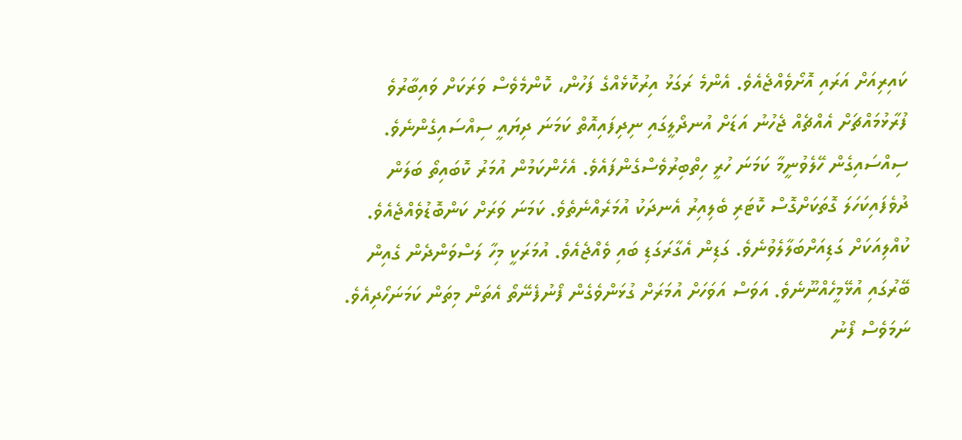ކައިރިއަށް އަރައި އޮށޯވެއްޖެއެވެ. އެންމެ ރަގަޅު އިރުކޮޅެއްގެ ފަހުން، ކޮންމެވެސް ވަރަކަށް ވައިބާރުވެ ފުރާޅުމައްޗަށް އެއްޗެއް ޖެހުނު އަޑަށް އުނދޯލީގައި ނިދިފައިއޮތް ކަމަނަ ދިޔައީ ސިއްސައިގެންނެވެ. ސިއްސައިގެން ހޭލެވުނީމާ ކަމަނަ ހުރީ ހިތްބިރުވެސްގެންފައެވެ. އެހެންކަމުން އުމަރު ކޮބައިތޯ ބަލަން ދުވެފައިކަހަލަ ގޮތަކަށްގޮސް ކޮޓަރި ބެލިއިރު އެނދަކު އުމަރެއްނެތެވެ. ކަމަނަ ވަރަށް ކަންބޮޑުވެއްޖެއެވެ. ކުއްލިއަކަށް ގަޑިއަށްބަލާލެވުނެވެ. ގަޑިން އެގާރަގަޑި ބައި ވެއްޖެއެވެ. އުމަރަކީ މިހާ ލަސްވަންދެން ގެއިން ބޭރުގައި އުޅޭމީހެއްނޫނެވެ. އަވަސް އަވަހަށް އުމަރަށް ގުޅަންވެގެން ފޯނުފެނޭތޯ އެތަން މިތަން ކަމަނަހޯދިއެވެ. ނަމަވެސް ފޯނު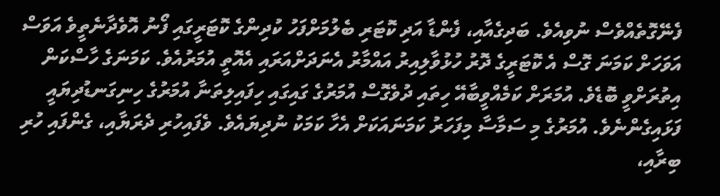ފެނޭގޮތެއްވެސް ނުވިއެވެ. ބަދިގެއާއި، ފެންޑާ އަދި ކޮޓަރި ބެލުމަށްފަހު ކުދިންގެ ކޮޓަރީގައި ފޯނު އޮވެދާނެތީވެ އަވަސް އަވަހަށް ކަމަނަ ގޮސް އެ ކޮޓަރީގެ ދޮރު ހުޅުވާލިއިރު އައްމާރު އެނަދަށްއަރައި އެއޮތީ އުމަރުއެވެ. ކަމަނަގެ ހާސްކަން އިތުރަށްވީ ބޮޑެވެ. އުމަރަށް ކަމެއްވީބާއޭ ހިތައި ދުވެގޮސް އުމަރުގެ ގައިގައި ހިފައިލިތަނާ އުމަރުގެ ހިނިގަނޑުދިޔައީ ފަޅައިގެންނެވެ. އުމަރުގެ މި ސަމާސާ މިފަހަރު ކަމަނައަކަށް އެހާ ކަމަކު ނުދިޔައެވެ. ވެފައިހުރި ދެރަޔާއި، ގެންފައި ހުރި ބިރާއި،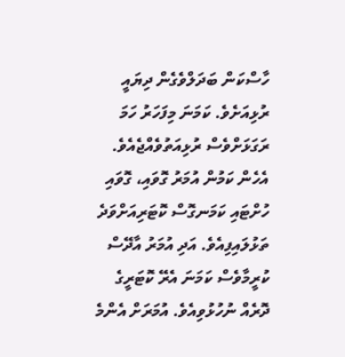ހާސްކަން ބަދަލްވެގެން ދިޔައީ ރުޅިއަށެވެ. ކަމަނަ މިފަހަރު ހަމަ ރަގަޅަށްވެސް ރުޅިއަތުވެއްޖެއެވެ. އެހެން ކަމުން އުމަރު ގޮވައި، ގޮވައި ހުށްޓައި ކަމަނގޮސް ކޮޓަރިއަށްވަދެ ތަޅުލައިފިއެވެ. އަދި އުމަރު އާދޭސް ކުރީމާވެސް ކަމަނަ އެރޭ ކޮޓަރީގެ ދޮރެއް ނުހުޅުވިއެވެ. އުމަރަށް އެންމެ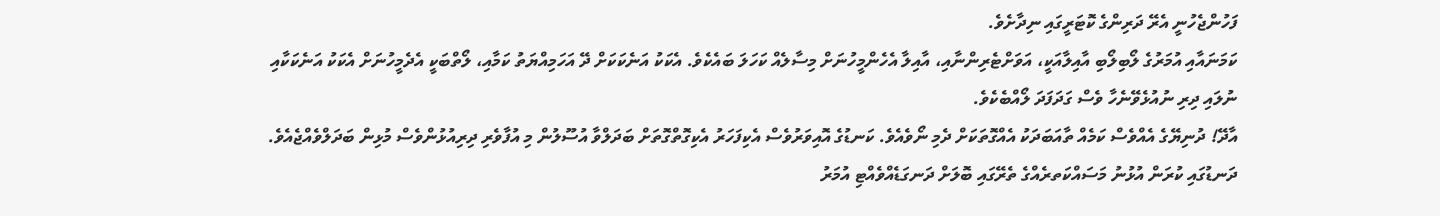ފަހުންޖެހުނީ އެރޭ ދަރިންގެ ކޮޓަރީގައި ނިދާށެވެ.
ކަމަނައާއި އުމަރުގެ ލޯބިލޯބި އާއިލާއަކީ، އަވަށްޓެރިންނާއި، އާއިލާ އެހެންމީހުނަށް މިސާލެއް ކަހަލަ ބައެކެވެ. އެކަކު އަނެކަކަށް ދޭ އަހަމިއްޔަތު ކަމާއި، ލޯތްބަކީ އެދެމީހުނަށް އެކަކު އަނެކަކާއި ނުލައި ދިރި ނުއުޅެވޭނެހާ ވެސް ގަދަފަދަ ލޯއްބެކެވެ.
އާދޭ! ދުނިޔޭގެ އެއްވެސް ކަމެއް ތާއަބަދަކު އެއްގޮތަކަށް ދެމި ނޯވެއެވެ. ކަނޑުގެ އޮއިވަރުވެސް އެކިފަހަރު އެކިގޮތްގޮތަށް ބަދަލްވާ އުސޫލުން މި އުފާވެރި ދިރިއުޅުންވެސް މުޅިން ބަދަލްވެއްޖެއެވެ. ދަނޑުގައި ކުރަން އުޅުނު މަސައްކަތރެއްގެ ތެރޭގައި ބޮލަށް ދަނގަޑެއްވެއްޓި އުމަރު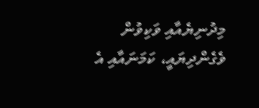މިދުނިޔެއާއި ވަކިވުން ވެގެންދިޔައީ، ކަމަނައާއި އެ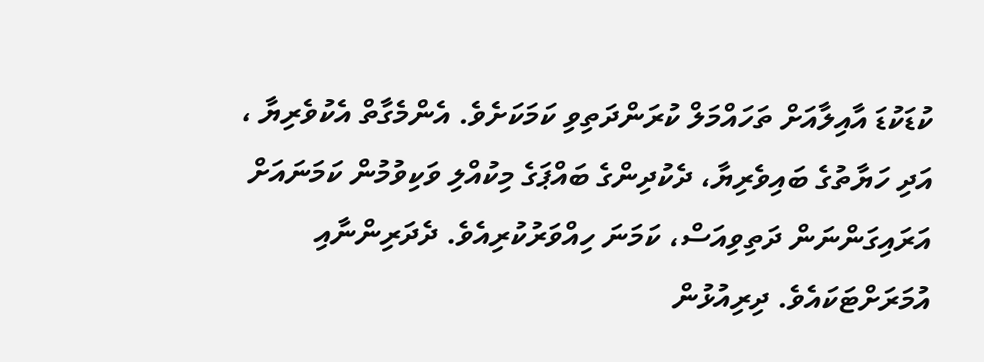ކުޑަކުޑަ އާއިލާއަށް ތަހައްމަލް ކުރަންދަތިވި ކަމަކަށެވެ. އެންމެގާތް އެކުވެރިޔާ ، އަދި ހަޔާތުގެ ބައިވެރިޔާ، ދެކުދިންގެ ބައްޕަގެ މިކުއްލި ވަކިވުމުން ކަމަނައަށް އަރައިގަންނަން ދަތިވިއަސް، ކަމަނަ ހިއްވަރުކުރިއެވެ. ދެދަރިންނާއި އުމަރަށްޓަކައެވެ. ދިރިއުޅުން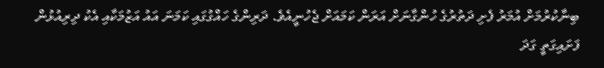ބިނާކުރުމަށް އުމަރު ފެށި ދަތުރުގެ ހުންގާނަށް އަރަން ކަމައަށް ޖެހުނީއެވެ. ދަރިންގެ ހައްގުގައި ކަމަނަ އައު އަޒުމަކާއި އެކު ދިރިއުޅުން ފަށައިގަތީ ގަދަ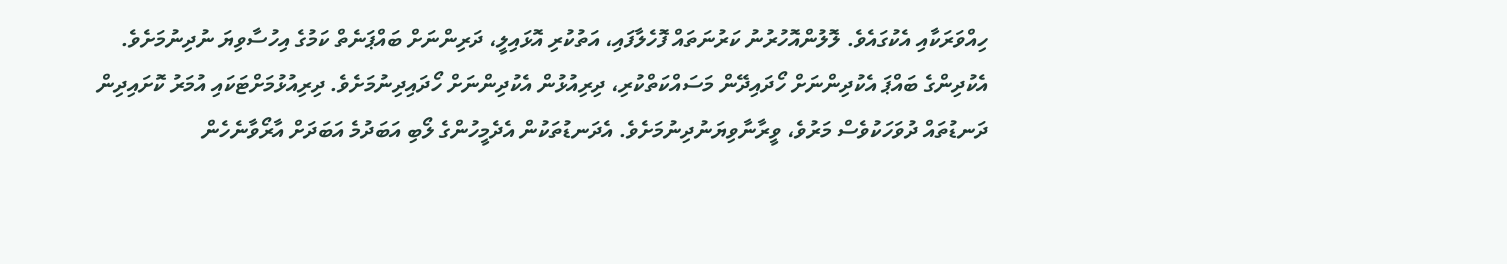ހިއްވަރަކާއި އެކުގައެވެ. ލޮލުންއޮހުރުނު ކަރުނަތައް ފޮހެލާފައި، އަތުކުރި އޮޅައިލީ، ދަރިންނަށް ބައްޕަނެތް ކަމުގެ އިހުސާވިޔަ ނުދިނުމަށެވެ. އެކުދިންގެ ބައްޕަ އެކުދިންނަށް ހޯދައިދޭން މަސައްކަތްކުރި، ދިރިއުޅުން އެކުދިންނަށް ހޯދައިދިނުމަށެވެ. ދިރިއުޅުމަށްޓަކައި އުމަރު ކޮށައިދިން ދަނޑުތައް ދުވަހަކުވެސް މަރުވެ، ވީރާނާވިޔަނުދިނުމަށެވެ. އެދަނޑުތަކުން އެދެމީހުންގެ ލޯބި އަބަދުމެ އަބަދަށް އާރޯވާނެހެން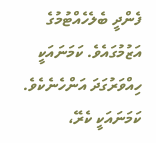ފެންދީ ބެލެހެއްޓުމުގެ އަޒުމުގައެވެ. ކަމަނައަކީ ހިއްވަރުގަދަ އަންހެނެކެވެ. ކަމަނައަކީ ކެރޭ،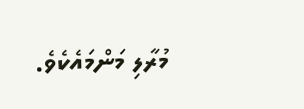މުރާލި މަންމައެކެވެ.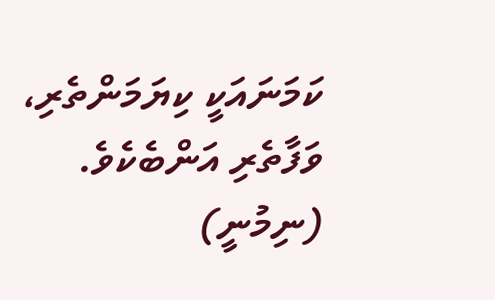ކަމަނައަކީ ކިޔަމަންތެރި، ވަފާތެރި އަންބެކެވެ.
(ނިމުނީ)